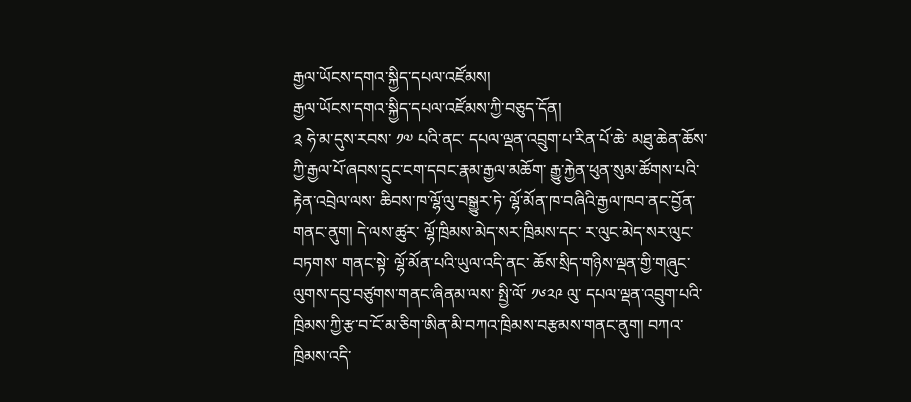རྒྱལ་ཡོངས་དགའ་སྐྱིད་དཔལ་འཛོམས།
རྒྱལ་ཡོངས་དགའ་སྐྱིད་དཔལ་འཛོམས་ཀྱི་བཅུད་དོན།
༉ ཧེ་མ་དུས་རབས་ ༡༧ པའི་ནང་ དཔལ་ལྡན་འབྲུག་པ་རིན་པོ་ཆེ་ མཐུ་ཆེན་ཆོས་ཀྱི་རྒྱལ་པོ་ཞབས་དྲུང་ངག་དབང་རྣམ་རྒྱལ་མཆོག་ རྒྱུ་རྐྱེན་ཕུན་སུམ་ཚོགས་པའི་རྟེན་འབྲེལ་ལས་ ཆིབས་ཁ་ལྷོ་ལུ་བསྒྱུར་ཏེ་ ལྷོ་མོན་ཁ་བཞིའི་རྒྱལ་ཁབ་ནང་བྱོན་གནང་ནུག། དེ་ལས་ཚུར་ ལྷོ་ཁྲིམས་མེད་སར་ཁྲིམས་དང་ ར་ལུང་མེད་སར་ལུང་བཏགས་ གནང་སྟེ་ ལྷོ་མོན་པའི་ཡུལ་འདི་ནང་ ཆོས་སྲིད་གཉིས་ལྡན་གྱི་གཞུང་ལུགས་དབུ་བཙུགས་གནང་ཞིནམ་ལས་ སྤྱི་ལོ་ ༡༦༢༩ ལུ་ དཔལ་ལྡན་འབྲུག་པའི་ཁྲིམས་ཀྱི་རྩ་བ་ངོ་མ་ཅིག་ཨིན་མི་བཀའ་ཁྲིམས་བརྩམས་གནང་ནུག། བཀའ་ཁྲིམས་འདི་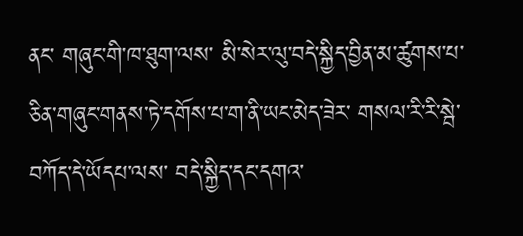ནང་ གཞུང་གི་ཁ་ཐུག་ལས་ མི་སེར་ལུ་བདེ་སྐྱིད་བྱིན་མ་ཚུགས་པ་ཅིན་གཞུང་གནས་ཏེ་དགོས་པ་ག་ནི་ཡང་མེད་ཟེར་ གསལ་རི་རི་སྦེ་བཀོད་དེ་ཡོདཔ་ལས་ བདེ་སྐྱིད་དང་དགའ་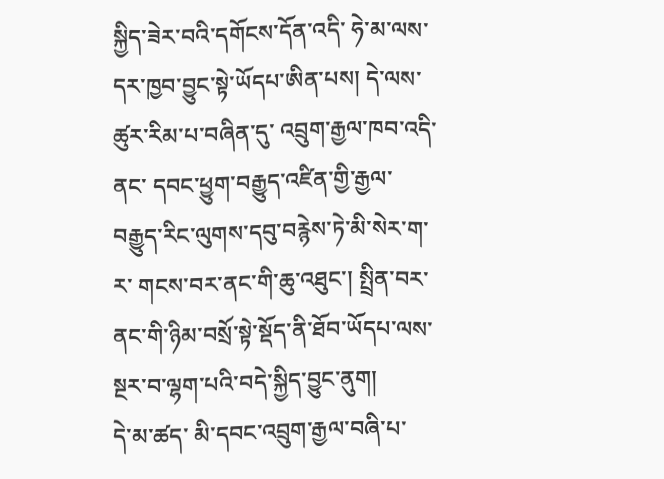སྐྱིད་ཟེར་བའི་དགོངས་དོན་འདི་ ཧེ་མ་ལས་དར་ཁྱབ་བྱུང་སྟེ་ཡོདཔ་ཨིན་པས། དེ་ལས་ཚུར་རིམ་པ་བཞིན་དུ་ འབྲུག་རྒྱལ་ཁབ་འདི་ནང་ དབང་ཕྱུག་བརྒྱུད་འཛིན་གྱི་རྒྱལ་བརྒྱུད་རིང་ལུགས་དབུ་བརྙེས་ཏེ་མི་སེར་ག་ར་ གངས་བར་ནང་གི་ཆུ་འཐུང་། སྤྲིན་བར་ནང་གི་ཉིམ་བསྲོ་སྟེ་སྡོད་ནི་ཐོབ་ཡོདཔ་ལས་ སྔར་བ་ལྷག་པའི་བདེ་སྐྱིད་བྱུང་ནུག།
དེ་མ་ཚད་ མི་དབང་འབྲུག་རྒྱལ་བཞི་པ་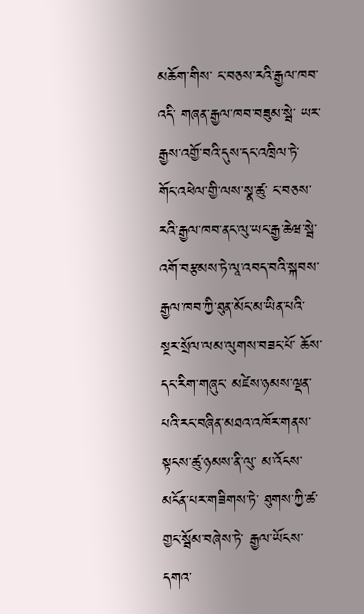མཆོག་གིས་ ང་བཅས་རའི་རྒྱལ་ཁབ་འདི་ གཞན་རྒྱལ་ཁབ་བཟུམ་སྦེ་ ཡར་རྒྱས་འགྱོ་བའི་དུས་དང་འཁྲིལ་ཏེ་ གོང་འཕེལ་གྱི་ལས་སྣ་ཚུ་ ང་བཅས་རའི་རྒྱལ་ཁབ་ནང་ལུ་ཡང་རྒྱ་ཆེཝ་སྦེ་འགོ་བརྩམས་ཏེ་ལཱ་འབད་བའི་སྐབས་ རྒྱལ་ཁབ་ཀྱི་ཐུན་མོང་མ་ཡིན་པའི་སྔར་སྲོལ་ལམ་ལུགས་བཟང་པོ་ ཆོས་དང་རིག་གཞུང་ མཛེས་ཉམས་ལྡན་པའི་རང་བཞིན་མཐའ་འཁོར་གནས་སྟངས་ཚུ་ཉམས་ནི་ལུ་ མ་འོངས་མངོན་པར་གཟིགས་ཏེ་ ཐུགས་ཀྱི་ཚ་གྱང་སྦོམ་བཞེས་ཏེ་ རྒྱལ་ཡོངས་དགའ་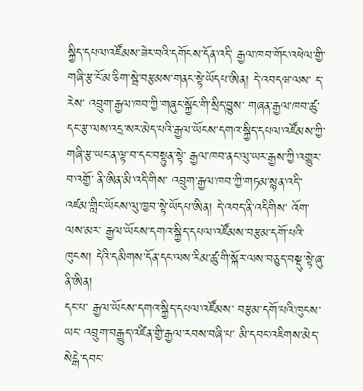སྐྱིད་དཔལ་འཛོམས་ཟེར་བའི་དགོངས་དོན་འདི་ རྒྱལ་ཁབ་གོང་འཕེལ་གྱི་གཞི་རྩ་ངོ་མ་ཅིག་སྦེ་བརྩམས་གནང་སྟེ་ཡོདཔ་ཨིན། དེ་འབདཝ་ལས་ ད་རེས་ འབྲུག་རྒྱལ་ཁབ་ཀྱི་གཞུང་སྐྱོང་གི་སྲིད་བྱུས་ གཞན་རྒྱལ་ཁབ་ཚུ་དང་རྩ་ལས་འདྲ་སར་མེད་པའི་རྒྱལ་ཡོངས་དགའ་སྐྱིད་དཔལ་འཛོམས་ཀྱི་གཞི་རྩ་ཡང་ན་ལྟ་བ་དང་བསྟུན་སྟེ་ རྒྱལ་ཁབ་ནང་ལུ་ཡར་རྒྱས་ཀྱི་འགྱུར་བ་འགྱོ་ ནི་ཨིན་མི་འདི་གིས་ འབྲུག་རྒྱལ་ཁབ་ཀྱི་གཏམ་སྙན་འདི་་ འཛམ་གླིང་ཡོངས་ལུ་ཁྱབ་སྟེ་ཡོདཔ་ཨིན། དེ་འབད་ནི་འདིགིས་ འོག་ལས་མར་ རྒྱལ་ཡོངས་དགའ་སྐྱིད་དཔལ་འཛོམས་བརྩམ་དགོ་པའི་ཁུངས། དེའི་དམིགས་དོན་དང་ལས་རིམ་ཚུ་གི་སྐོར་ལས་བཅུད་བསྡུ་སྟེ་ཞུ་ནི་ཨིན།
དང་པ་ རྒྱལ་ཡོངས་དགའ་སྐྱིད་དཔལ་འཛོམས་ བརྩམ་དགོ་པའི་ཁུངས་ཡང་ འབྲུག་བརྒྱུད་འཛིན་གྱི་རྒྱལ་རབས་བཞི་པ་ མི་དབང་འཇིགས་མེད་སེངྒེ་དབང་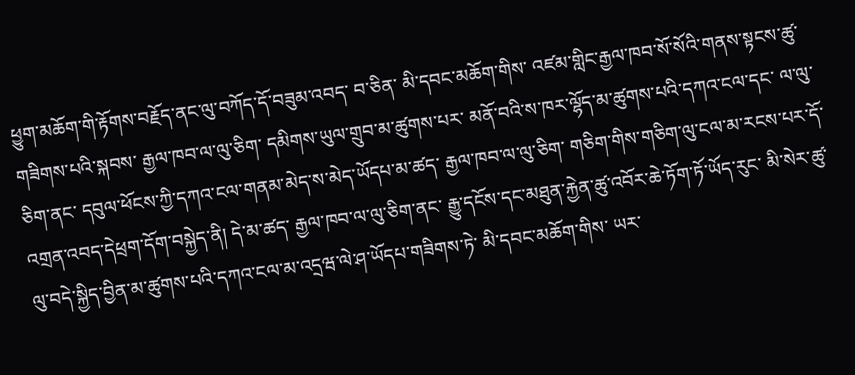ཕྱུག་མཆོག་གི་རྟོགས་བརྗོད་ནང་ལུ་བཀོད་དོ་བཟུམ་འབད་ བ་ཅིན་ མི་དབང་མཆོག་གིས་ འཛམ་གླིང་རྒྱལ་ཁབ་སོ་སོའི་གནས་སྟངས་ཚུ་གཟིགས་པའི་སྐབས་ རྒྱལ་ཁབ་ལ་ལུ་ཅིག་ དམིགས་ཡུལ་གྲུབ་མ་ཚུགས་པར་ མནོ་བའི་ས་ཁར་ལྷོད་མ་ཚུགས་པའི་དཀའ་ངལ་དང་ ལ་ལུ་ཅིག་ནང་ དབུལ་ཕོངས་ཀྱི་དཀའ་ངལ་གནམ་མེད་ས་མེད་ཡོདཔ་མ་ཚད་ རྒྱལ་ཁབ་ལ་ལུ་ཅིག་ གཅིག་གིས་གཅིག་ལུ་ངལ་མ་རངས་པར་དོ་འགྲན་འབད་དེཕྲག་དོག་བསྐྱེད་ནི། དེ་མ་ཚད་ རྒྱལ་ཁབ་ལ་ལུ་ཅིག་ནང་ རྒྱུ་དངོས་དང་མཐུན་རྐྱེན་ཚུ་འབོར་ཆེ་ཏོག་ཏོ་ཡོད་རུང་ མི་སེར་ཚུ་ལུ་བདེ་སྐྱིད་བྱིན་མ་ཚུགས་པའི་དཀའ་ངལ་མ་འདྲཝ་ལེ་ཤ་ཡོདཔ་གཟིགས་ཏེ་ མི་དབང་མཆོག་གིས་ ཡར་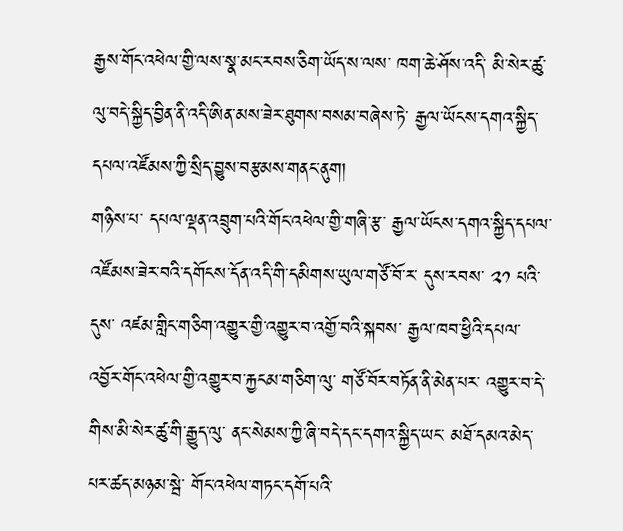རྒྱས་གོང་འཕེལ་གྱི་ལས་སྣ་མང་རབས་ཅིག་ཡོད་ས་ལས་ ཁག་ཆེ་ཤོས་འདི་ མི་སེར་ཚུ་ལུ་བདེ་སྐྱིད་བྱིན་ནི་འདི་ཨིན་མས་ཟེར་ཐུགས་བསམ་བཞེས་ཏེ་ རྒྱལ་ཡོངས་དགའ་སྐྱིད་དཔལ་འཛོམས་ཀྱི་སྲིད་བྱུས་བརྩམས་གནང་ནུག།
གཉིས་པ་ དཔལ་ལྡན་འབྲུག་པའི་གོང་འཕེལ་གྱི་གཞི་རྩ་ རྒྱལ་ཡོངས་དགའ་སྐྱིད་དཔལ་འཛོམས་ཟེར་བའི་དགོངས་དོན་འདི་གི་དམིགས་ཡུལ་གཙོ་བོ་ར་ དུས་རབས་ ༢༡ པའི་དུས་ འཛམ་གླིང་གཅིག་འགྱུར་གྱི་འགྱུར་བ་འགྱོ་བའི་སྐབས་ རྒྱལ་ཁབ་ཕྱིའི་དཔལ་འབྱོར་གོང་འཕེལ་གྱི་འགྱུར་བ་རྐྱངམ་གཅིག་ལུ་ གཙོ་བོར་བཏོན་ནི་མེན་པར་ འགྱུར་བ་དེ་གིས་མི་སེར་ཚུ་གི་རྒྱུད་ལུ་ ནང་སེམས་ཀྱི་ཞི་བདེ་དང་དགའ་སྐྱིད་ཡང་ མཐོ་དམའ་མེད་པར་ཚད་མཉམ་སྦེ་ གོང་འཕེལ་གཏང་དགོ་པའི་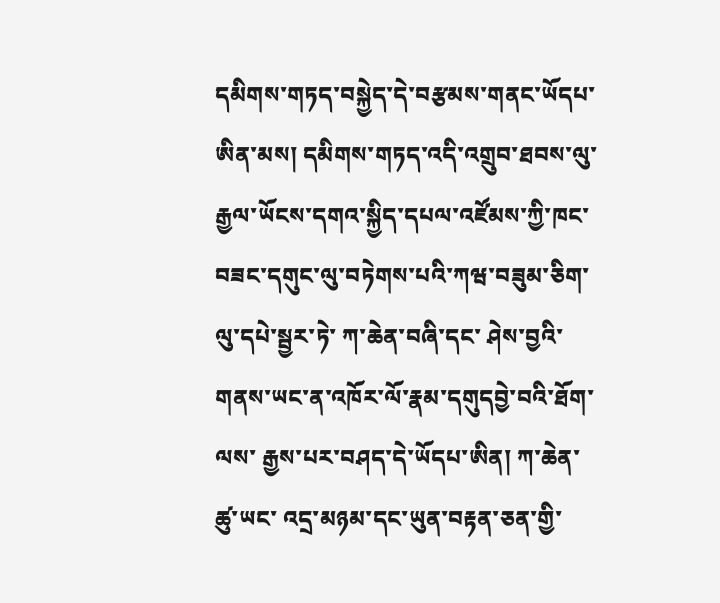དམིགས་གཏད་བསྐྱེད་དེ་བརྩམས་གནང་ཡོདཔ་ཨིན་མས། དམིགས་གཏད་འདི་འགྲུབ་ཐབས་ལུ་ རྒྱལ་ཡོངས་དགའ་སྐྱིད་དཔལ་འཛོམས་ཀྱི་ཁང་བཟང་དགུང་ལུ་བཏེགས་པའི་ཀཝ་བཟུམ་ཅིག་ལུ་དཔེ་སྦྱར་ཏེ་ ཀ་ཆེན་བཞི་དང་ ཤེས་བྱའི་གནས་ཡང་ན་འཁོར་ལོ་རྣམ་དགུདབྱེ་བའི་ཐོག་ལས་ རྒྱས་པར་བཤད་དེ་ཡོདཔ་ཨིན། ཀ་ཆེན་ཚུ་ཡང་ འདྲ་མཉམ་དང་ཡུན་བརྟན་ཅན་གྱི་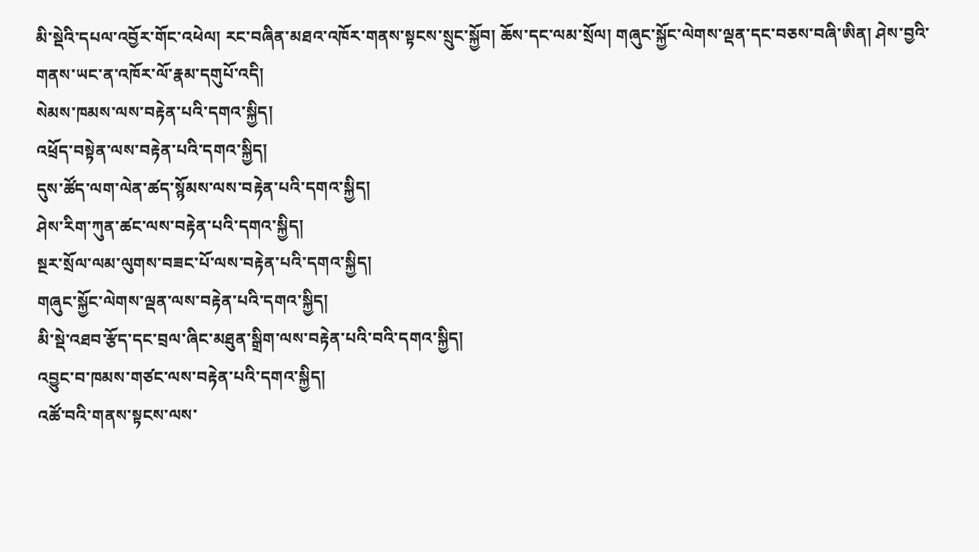མི་སྡེའི་དཔལ་འབྱོར་གོང་འཕེལ། རང་བཞིན་མཐའ་འཁོར་གནས་སྟངས་སྲུང་སྐྱོབ། ཆོས་དང་ལམ་སྲོལ། གཞུང་སྐྱོང་ལེགས་ལྡན་དང་བཅས་བཞི་ཨིན། ཤེས་བྱའི་གནས་ཡང་ན་འཁོར་ལོ་རྣམ་དགུཔོ་འདི།
སེམས་ཁམས་ལས་བརྟེན་པའི་དགའ་སྐྱིད།
འཕྲོད་བསྟེན་ལས་བརྟེན་པའི་དགའ་སྐྱིད།
དུས་ཚོད་ལག་ལེན་ཚད་སྙོམས་ལས་བརྟེན་པའི་དགའ་སྐྱིད།
ཤེས་རིག་ཀུན་ཚང་ལས་བརྟེན་པའི་དགའ་སྐྱིད།
སྔར་སྲོལ་ལམ་ལུགས་བཟང་པོ་ལས་བརྟེན་པའི་དགའ་སྐྱིད།
གཞུང་སྐྱོང་ལེགས་ལྡན་ལས་བརྟེན་པའི་དགའ་སྐྱིད།
མི་སྡེ་འཐབ་རྩོད་དང་བྲལ་ཞིང་མཐུན་སྒྲིག་ལས་བརྟེན་པའི་བའི་དགའ་སྐྱིད།
འབྱུང་བ་ཁམས་གཙང་ལས་བརྟེན་པའི་དགའ་སྐྱིད།
འཚོ་བའི་གནས་སྟངས་ལས་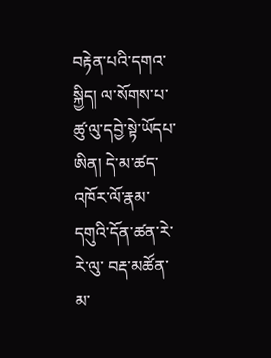བརྟེན་པའི་དགའ་སྐྱིད། ལ་སོགས་པ་ཚུ་ལུ་དབྱེ་སྟེ་ཡོདཔ་ཨིན། དེ་མ་ཚད་ འཁོར་ལོ་རྣམ་དགུའི་དོན་ཚན་རེ་རེ་ལུ་ བརྡ་མཚོན་མ་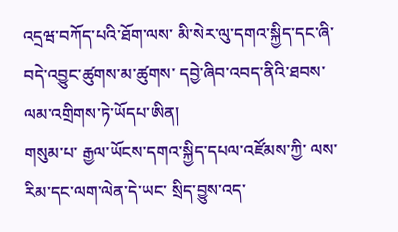འདྲཝ་བཀོད་པའི་ཐོག་ལས་ མི་སེར་ལུ་དགའ་སྐྱིད་དང་ཞི་བདེ་འབྱུང་ཚུགས་མ་ཚུགས་ དབྱེ་ཞིབ་འབད་ནིའི་ཐབས་ལམ་འགྲིགས་ཏེ་ཡོདཔ་ཨིན།
གསུམ་པ་ རྒྱལ་ཡོངས་དགའ་སྐྱིད་དཔལ་འཛོམས་ཀྱི་ ལས་རིམ་དང་ལག་ལེན་དེ་ཡང་ སྲིད་བྱུས་འད་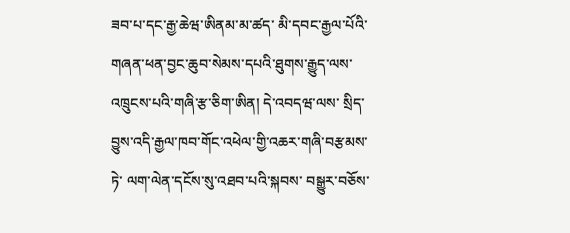ཟབ་པ་དང་རྒྱ་ཆེཝ་ཨིནམ་མ་ཚད་ མི་དབང་རྒྱལ་པོའི་གཞན་ཕན་བྱང་ཆུབ་སེམས་དཔའི་ཐུགས་རྒྱུད་ལས་འཁྲུངས་པའི་གཞི་རྩ་ཅིག་ཨིན། དེ་འབདཝ་ལས་ སྲིད་བྱུས་འདི་རྒྱལ་ཁབ་གོང་འཕེལ་གྱི་འཆར་གཞི་བརྩམས་ཏེ་ ལག་ལེན་དངོས་སུ་འཐབ་པའི་སྐབས་ བསྒྱུར་བཅོས་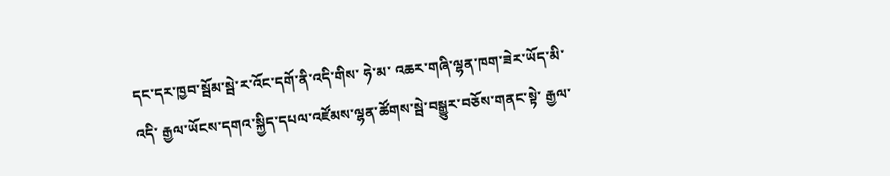དང་དར་ཁྱབ་སྦོམ་སྦེ་ར་འོང་དགོ་ནི་འདི་གིས་ ཧེ་མ་ འཆར་གཞི་ལྷན་ཁག་ཟེར་ཡོད་མི་འདི་ རྒྱལ་ཡོངས་དགའ་སྐྱིད་དཔལ་འཛོམས་ལྷན་ཚོགས་སྦེ་བསྒྱུར་བཅོས་གནང་སྟེ་ རྒྱལ་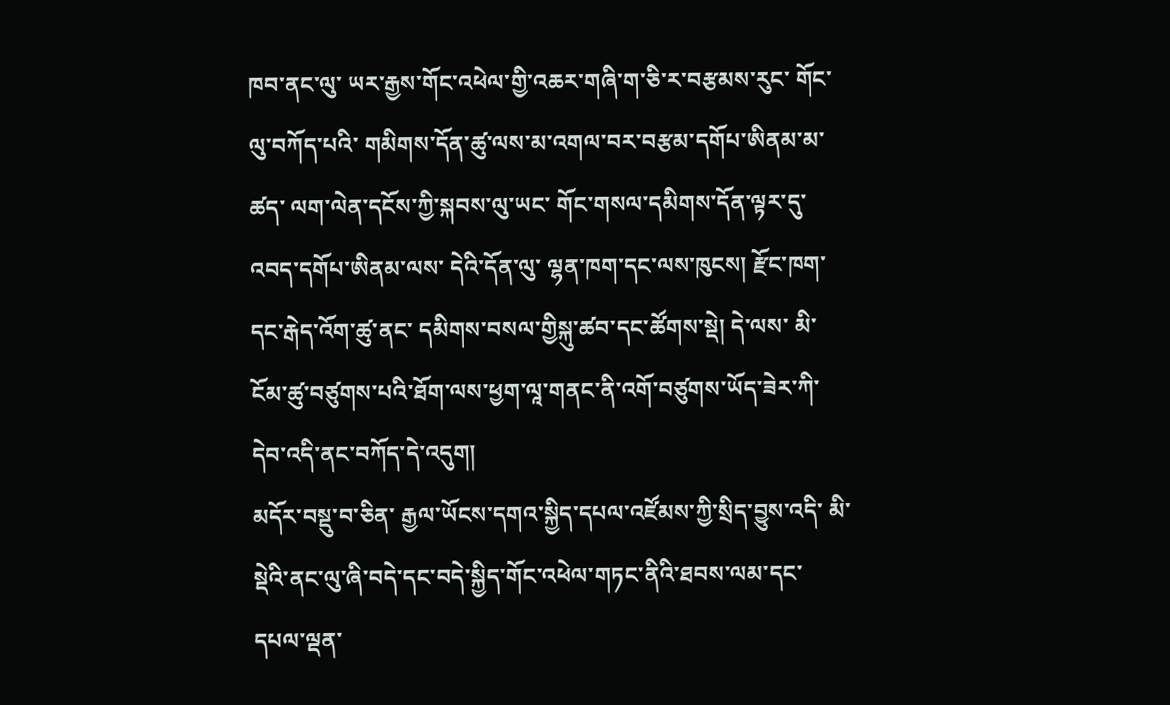ཁབ་ནང་ལུ་ ཡར་རྒྱས་གོང་འཕེལ་གྱི་འཆར་གཞི་ག་ཅི་ར་བརྩམས་རུང་ གོང་ལུ་བཀོད་པའི་ གམིགས་དོན་ཚུ་ལས་མ་འགལ་བར་བརྩམ་དགོཔ་ཨིནམ་མ་ཚད་ ལག་ལེན་དངོས་ཀྱི་སྐབས་ལུ་ཡང་ གོང་གསལ་དམིགས་དོན་ལྟར་དུ་འབད་དགོཔ་ཨིནམ་ལས་ དེའི་དོན་ལུ་ ལྷན་ཁག་དང་ལས་ཁུངས། རྫོང་ཁག་དང་རྒེད་འོག་ཚུ་ནང་ དམིགས་བསལ་གྱིསྐུ་ཚབ་དང་ཚོགས་སྡེ། དེ་ལས་ མི་ངོམ་ཚུ་བཙུགས་པའི་ཐོག་ལས་ཕྱག་ལཱ་གནང་ནི་འགོ་བཙུགས་ཡོད་ཟེར་ཀི་དེབ་འདི་ནང་བཀོད་དེ་འདུག།
མདོར་བསྡུ་བ་ཅིན་ རྒྱལ་ཡོངས་དགའ་སྐྱིད་དཔལ་འཛོམས་ཀྱི་སྲིད་བྱུས་འདི་ མི་སྡེའི་ནང་ལུ་ཞི་བདེ་དང་བདེ་སྐྱིད་གོང་འཕེལ་གཏང་ནིའི་ཐབས་ལམ་དང་ དཔལ་ལྡན་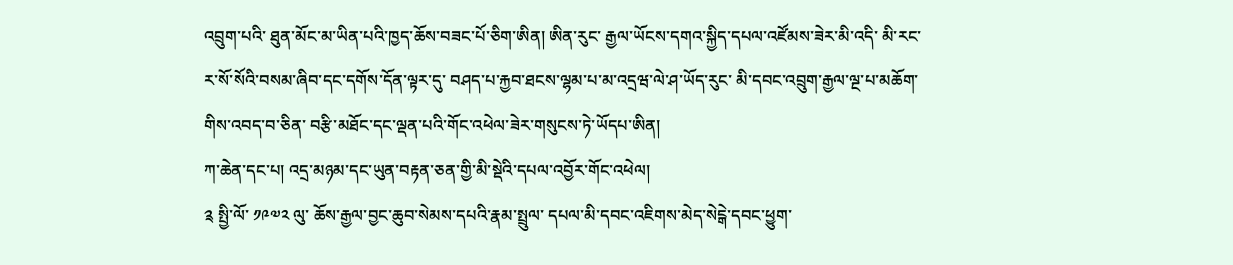འབྲུག་པའི་ ཐུན་མོང་མ་ཡིན་པའི་ཁྱད་ཆོས་བཟང་པོ་ཅིག་ཨིན། ཨིན་རུང་ རྒྱལ་ཡོངས་དགའ་སྐྱིད་དཔལ་འཛོམས་ཟེར་མི་འདི་ མི་རང་ར་སོ་སོའི་བསམ་ཞིབ་དང་དགོས་དོན་ལྟར་དུ་ བཤད་པ་རྐྱབ་ཐངས་ལྷམ་པ་མ་འདྲཝ་ལེ་ཤ་ཡོད་རུང་ མི་དབང་འབྲུག་རྒྱལ་ལྔ་པ་མཆོག་གིས་འབད་བ་ཅིན་ བརྩི་མཐོང་དང་ལྡན་པའི་གོང་འཕེལ་ཟེར་གསུངས་ཏེ་ཡོདཔ་ཨིན།
ཀ་ཆེན་དང་པ། འདྲ་མཉམ་དང་ཡུན་བརྟན་ཅན་གྱི་མི་སྡེའི་དཔལ་འབྱོར་གོང་འཕེལ།
༉ སྤྱི་ལོ་ ༡༩༧༢ ལུ་ ཆོས་རྒྱལ་བྱང་ཆུབ་སེམས་དཔའི་རྣམ་སྤྲུལ་ དཔལ་མི་དབང་འཇིགས་མེད་སེངྒེ་དབང་ཕྱུག་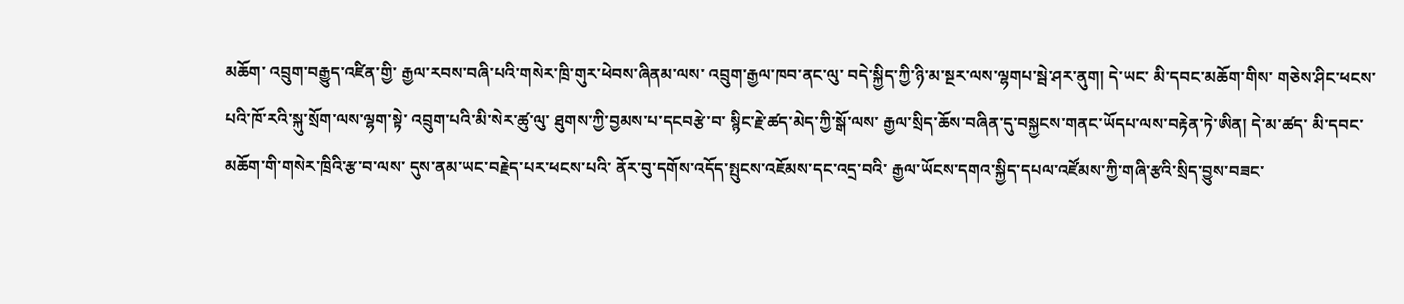མཆོག་ འབྲུག་བརྒྱུད་འཛིན་གྱི་ རྒྱལ་རབས་བཞི་པའི་གསེར་ཁྲི་གུར་ཕེབས་ཞིནམ་ལས་ འབྲུག་རྒྱལ་ཁབ་ནང་ལུ་ བདེ་སྐྱིད་ཀྱི་ཉི་མ་སྔར་ལས་ལྷགཔ་སྦེ་ཤར་ནུག། དེ་ཡང་ མི་དབང་མཆོག་གིས་ གཅེས་ཤིང་ཕངས་པའི་ཁོ་རའི་སྐུ་སྲོག་ལས་ལྷག་སྟེ་ འབྲུག་པའི་མི་སེར་ཚུ་ལུ་ ཐུགས་ཀྱི་བྱམས་པ་དངབརྩེ་བ་ སྙིང་རྗེ་ཚད་མེད་ཀྱི་སྒོ་ལས་ རྒྱལ་སྲིད་ཆོས་བཞིན་དུ་བསྐྱངས་གནང་ཡོདཔ་ལས་བརྟེན་ཏེ་ཨིན། དེ་མ་ཚད་ མི་དབང་མཆོག་གི་གསེར་ཁྲིའི་རྩ་བ་ལས་ དུས་ནམ་ཡང་བརྗེད་པར་ཕངས་པའི་ ནོར་བུ་དགོས་འདོད་སྤུངས་འཇོམས་དང་འདྲ་བའི་ རྒྱལ་ཡོངས་དགའ་སྐྱིད་དཔལ་འཛོམས་ཀྱི་གཞི་རྩའི་སྲིད་བྱུས་བཟང་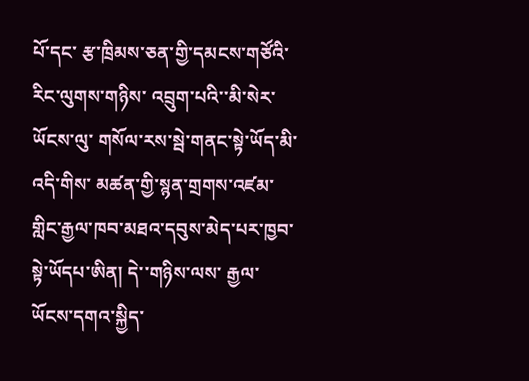པོ་དང་ རྩ་ཁྲིམས་ཅན་གྱི་དམངས་གཙོའི་རིང་ལུགས་གཉིས་ འབྲུག་པའི་་མི་སེར་ཡོངས་ལུ་ གསོལ་རས་སྦེ་གནང་སྟེ་ཡོད་མི་འདི་གིས་ མཚན་གྱི་སྙན་གྲགས་འཛམ་གླིང་རྒྱལ་ཁབ་མཐའ་དབུས་མེད་པར་ཁྱབ་སྟེ་ཡོདཔ་ཨིན། དེ་་གཉིས་ལས་ རྒྱལ་ཡོངས་དགའ་སྐྱིད་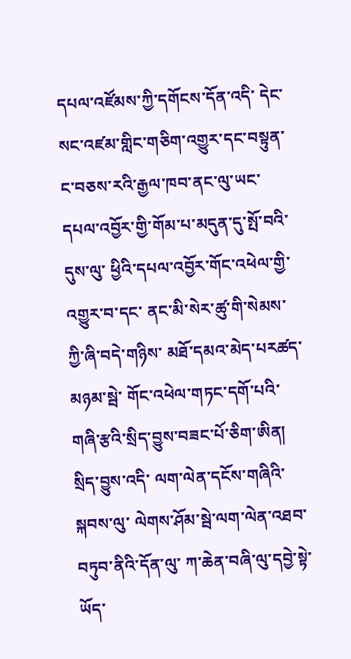དཔལ་འཛོམས་ཀྱི་དགོངས་དོན་འདི་ དེང་སང་འཛམ་གླིང་གཅིག་འགྱུར་དང་བསྟུན་ ང་བཅས་རའི་རྒྱལ་ཁབ་ནང་ལུ་ཡང་ དཔལ་འབྱོར་གྱི་གོམ་པ་མདུན་དུ་སྤོ་བའི་དུས་ལུ་ ཕྱིའི་དཔལ་འབྱོར་གོང་འཕེལ་གྱི་འགྱུར་བ་དང་ ནང་མི་སེར་ཚུ་གི་སེམས་ཀྱི་ཞི་བདེ་གཉིས་ མཐོ་དམའ་མེད་པརཚད་མཉམ་སྦེ་ གོང་འཕེལ་གཏང་དགོ་པའི་གཞི་རྩའི་སྲིད་བྱུས་བཟང་པོ་ཅིག་ཨིན། སྲིད་བྱུས་འདི་ ལག་ལེན་དངོས་གཞིའི་སྐབས་ལུ་ ལེགས་ཤོམ་སྦེ་ལག་ལེན་འཐབ་བཏུབ་ནིའི་དོན་ལུ་ ཀ་ཆེན་བཞི་ལུ་དབྱེ་སྟེ་ཡོད་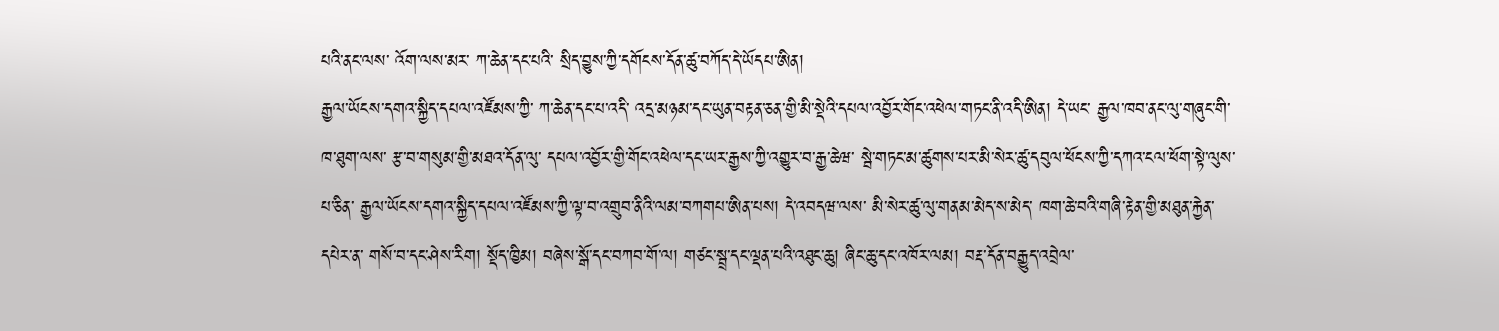པའི་ནང་ལས་ འོག་ལས་མར་ ཀ་ཆེན་དང་པའི་ སྲིད་བྱུས་ཀྱི་དགོངས་དོན་ཚུ་བཀོད་དེ་ཡོདཔ་ཨིན།
རྒྱལ་ཡོངས་དགའ་སྐྱིད་དཔལ་འཛོམས་ཀྱི་ ཀ་ཆེན་དང་པ་འདི་ འདྲ་མཉམ་དང་ཡུན་བརྟན་ཅན་གྱི་མི་སྡེའི་དཔལ་འབྱོར་གོང་འཕེལ་གཏང་ནི་འདི་ཨིན། དེ་ཡང་ རྒྱལ་ཁབ་ནང་ལུ་གཞུང་གི་ཁ་ཐུག་ལས་ རྩ་བ་གསུམ་གྱི་མཐའ་དོན་ལུ་ དཔལ་འབྱོར་གྱི་གོང་འཕེལ་དང་ཡར་རྒྱས་ཀྱི་འགྱུར་བ་རྒྱ་ཆེཝ་ སྦེ་གཏང་མ་ཚུགས་པར་མི་སེར་ཚུ་དབུལ་ཕོངས་ཀྱི་དཀའ་ངལ་ཕོག་སྟེ་ལུས་པ་ཅིན་ རྒྱལ་ཡོངས་དགའ་སྐྱིད་དཔལ་འཛོམས་ཀྱི་ལྟ་བ་འགྲུབ་ནིའི་ལམ་བཀགཔ་ཨིན་པས། དེ་འབདཝ་ལས་ མི་སེར་ཚུ་ལུ་གནམ་མེད་ས་མེད་ ཁག་ཆེ་བའི་གཞི་རྟེན་གྱི་མཐུན་རྐྱེན་ དཔེར་ན་ གསོ་བ་དང་ཤེས་རིག། སྡོད་ཁྱིམ། བཞེས་སྒོ་དང་བཀབ་གོ་ལ། གཙང་སྦྲ་དང་ལྡན་པའི་འཐུང་ཆུ། ཞིང་ཆུ་དང་འཁོར་ལམ། བརྡ་དོན་བརྒྱུད་འབྲེལ་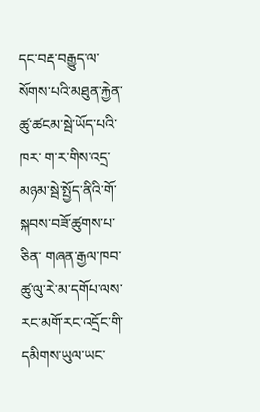དང་བརྡ་བརྒྱུད་ལ་སོགས་པའི་མཐུན་རྐྱེན་ཚུ་ཚངམ་སྦེ་ཡོད་པའི་ཁར་ ག་ར་གིས་འདྲ་མཉམ་སྦེ་སྤྱོད་ནིའི་གོ་སྐབས་བཟོ་ཚུགས་པ་ཅིན་ གཞན་རྒྱལ་ཁབ་ཚུ་ལུ་རེ་མ་དགོཔ་ལས་ རང་མགོ་རང་འདྲོང་གི་དམིགས་ཡུལ་ཡང་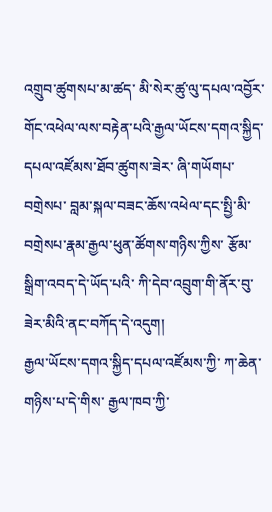འགྲུབ་ཚུགསཔ་མ་ཚད་ མི་སེར་ཚུ་ལུ་དཔལ་འབྱོར་གོང་འཕེལ་ལས་བརྟེན་པའི་རྒྱལ་ཡོངས་དགའ་སྐྱིད་དཔལ་འཛོམས་ཐོབ་ཚུགས་ཟེར་ ཞི་གཡོགཔ་བགྲེསཔ་ བླམ་སྐལ་བཟང་ཆོས་འཕེལ་དང་སྤྱི་མི་བགྲེསཔ་རྣམ་རྒྱལ་ཕུན་ཚོགས་གཉིས་ཀྱིས་ རྩོམ་སྒྲིག་འབད་དེ་ཡོད་པའི་ ཀི་དེབ་འབྲུག་གི་ནོར་བུ་ཟེར་མིའི་ནང་བཀོད་དེ་འདུག།
རྒྱལ་ཡོངས་དགའ་སྐྱིད་དཔལ་འཛོམས་ཀྱི་ ཀ་ཆེན་གཉིས་པ་དེ་གིས་ རྒྱལ་ཁབ་ཀྱི་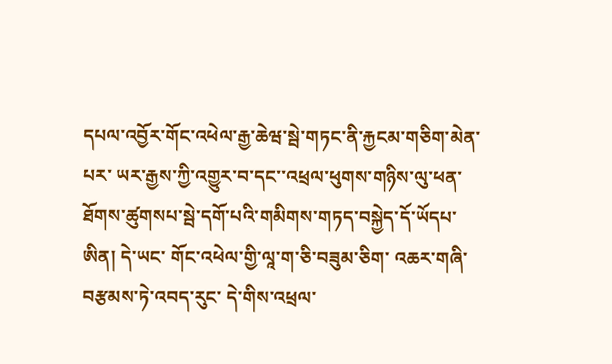དཔལ་འབྱོར་གོང་འཕེལ་རྒྱ་ཆེཝ་སྦེ་གཏང་ནི་རྐྱངམ་གཅིག་མེན་པར་ ཡར་རྒྱས་ཀྱི་འགྱུར་བ་དང་་འཕྲལ་ཕུགས་གཉིས་ལུ་ཕན་ཐོགས་ཚུགསཔ་སྦེ་དགོ་པའི་གམིགས་གཏད་བསྐྱེད་དོ་ཡོདཔ་ཨིན། དེ་ཡང་ གོང་འཕེལ་གྱི་ལཱ་ག་ཅི་བཟུམ་ཅིག་ འཆར་གཞི་བརྩམས་ཏེ་འབད་རུང་ དེ་གིས་འཕྲལ་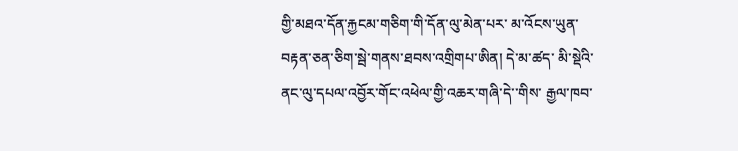གྱི་མཐའ་དོན་རྐྱངམ་གཅིག་གི་དོན་ལུ་མེན་པར་ མ་འོངས་ཡུན་བརྟན་ཅན་ཅིག་སྦེ་གནས་ཐབས་འགྲིགཔ་ཨིན། དེ་མ་ཚད་ མི་སྡེའི་ནང་ལུ་དཔལ་འབྱོར་གོང་འཕེལ་གྱི་འཆར་གཞི་དེ་་གིས་ རྒྱལ་ཁབ་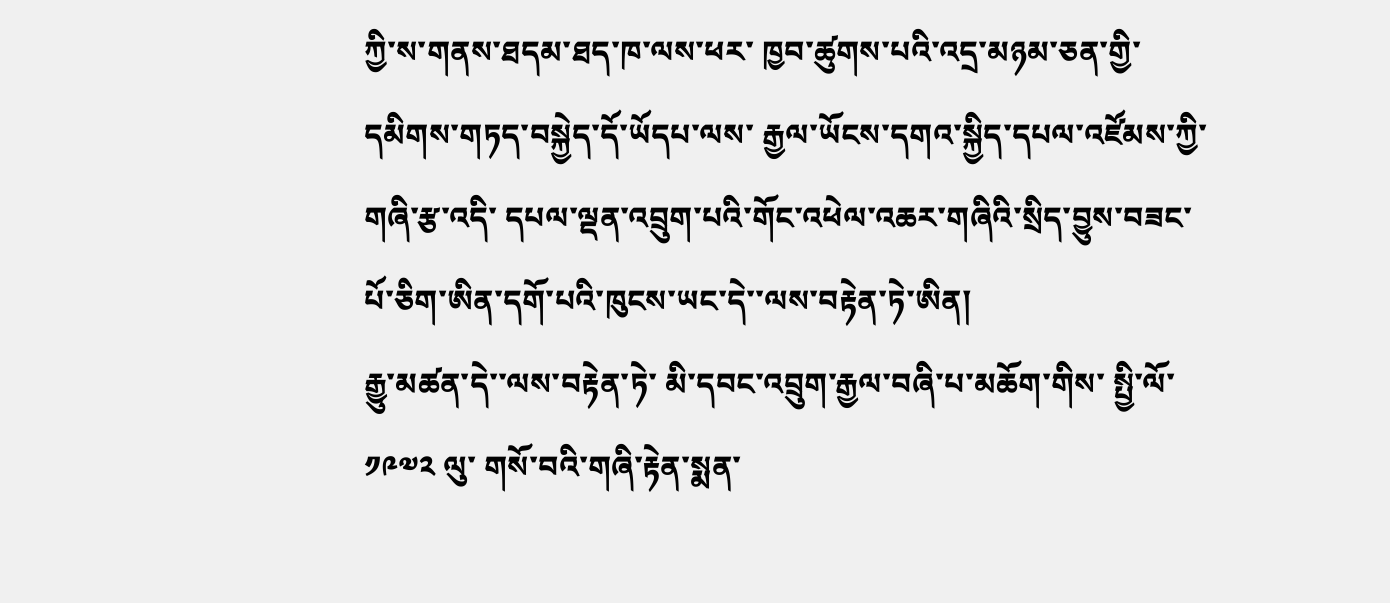ཀྱི་ས་གནས་ཐདམ་ཐད་ཁ་ལས་ཕར་ ཁྱབ་ཚུགས་པའི་འདྲ་མཉམ་ཅན་གྱི་དམིགས་གཏད་བསྐྱེད་དོ་ཡོདཔ་ལས་ རྒྱལ་ཡོངས་དགའ་སྐྱིད་དཔལ་འཛོམས་ཀྱི་གཞི་རྩ་འདི་ དཔལ་ལྡན་འབྲུག་པའི་གོང་འཕེལ་འཆར་གཞིའི་སྲིད་བྱུས་བཟང་པོ་ཅིག་ཨིན་དགོ་པའི་ཁུངས་ཡང་དེ་་ལས་བརྟེན་ཏེ་ཨིན།
རྒྱུ་མཚན་དེ་་ལས་བརྟེན་ཏེ་ མི་དབང་འབྲུག་རྒྱལ་བཞི་པ་མཆོག་གིས་ སྤྱི་ལོ་ ༡༩༧༢ ལུ་ གསོ་བའི་གཞི་རྟེན་སྨན་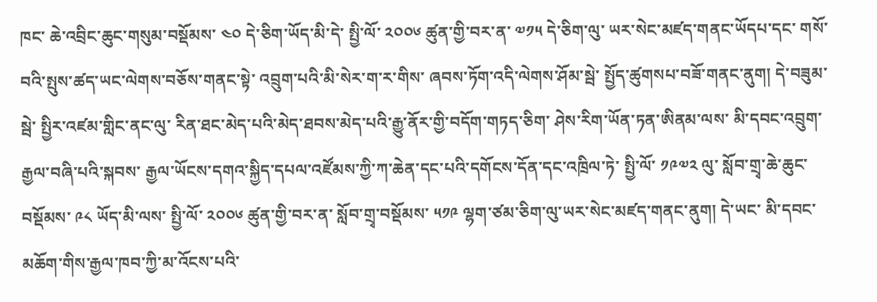ཁང་ ཆེ་འབྲིང་ཆུང་གསུམ་བསྡོམས་ ༤༠ དེ་ཅིག་ཡོད་མི་དེ་ སྤྱི་ལོ་ ༢༠༠༦ ཚུན་གྱི་བར་ན་ ༧༡༥ དེ་ཅིག་ལུ་ ཡར་སེང་མཛད་གནང་ཡོདཔ་དང་ གསོ་བའི་སྤུས་ཚད་ཡང་ལེགས་བཅོས་གནང་སྟེ་ འབྲུག་པའི་མི་སེར་ག་ར་གིས་ ཞབས་ཏོག་འདི་ལེགས་ཤོམ་སྦེ་ སྤྱོད་ཚུགསཔ་བཟོ་གནང་ནུག། དེ་བཟུམ་སྦེ་ སྤྱིར་འཛམ་གླིང་ནང་ལུ་ རིན་ཐང་མེད་པའི་མེད་ཐབས་མེད་པའི་རྒྱུ་ནོར་གྱི་བདོག་གཏད་ཅིག་ ཤེས་རིག་ཡོན་ཏན་ཨིནམ་ལས་ མི་དབང་འབྲུག་རྒྱལ་བཞི་པའི་སྐབས་ རྒྱལ་ཡོངས་དགའ་སྐྱིད་དཔལ་འཛོམས་ཀྱི་ཀ་ཆེན་དང་པའི་དགོངས་དོན་དང་འཁྲིལ་ཏེ་ སྤྱི་ལོ་ ༡༩༧༢ ལུ་ སློབ་གྲྭ་ཆེ་ཆུང་བསྡོམས་ ༩༨ ཡོད་མི་ལས་ སྤྱི་ལོ་ ༢༠༠༦ ཚུན་གྱི་བར་ན་ སློབ་གྲྭ་བསྡོམས་ ༥༡༩ ལྷག་ཙམ་ཅིག་ལུ་ཡར་སེང་མཛད་གནང་ནུག། དེ་ཡང་ མི་དབང་མཆོག་གིས་རྒྱལ་ཁབ་ཀྱི་མ་འོངས་པའི་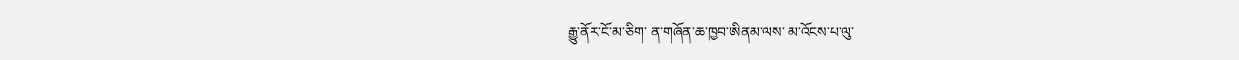རྒྱུ་ནོར་ངོ་མ་ཅིག་ ན་གཞོན་ཆ་ཁྱབ་ཨིནམ་ལས་ མ་འོངས་པ་ལུ་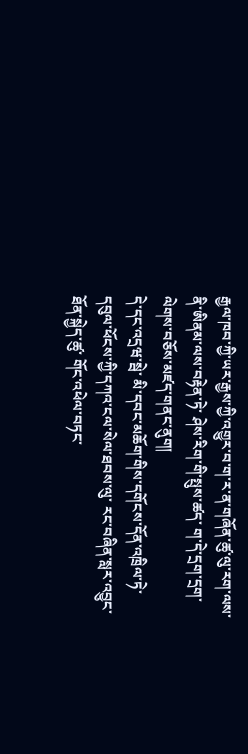རྒྱལ་ཁབ་ཀྱི་ཡར་རྒྱས་ཀྱི་འགྱུར་བ་ག་ར་ན་གཞོན་ཚུ་ལུ་རག་ལས་ནི་ཨིནམ་ལས་བརྟེན་ཏེ་ ཤེས་རིག་གི་སྤུས་ཚད་ ག་དེ་དྲག་དྲག་ལེགས་བཅོས་མཛད་གནང་ནུག།
དེ་དང་འདྲཝ་སྦེ་ མི་དབང་མཆོག་གིས་དགོངས་དོན་འཁྲིལ་ཏེ་ དབུལ་ཕོངས་ཀྱི་དཀའ་ངལ་སེལ་ཐབས་ལུ་ རང་བཞིན་སླར་འབྱུང་ཐོན་སྐྱེད་ཚུ་ གོང་འཕེལ་བཏང་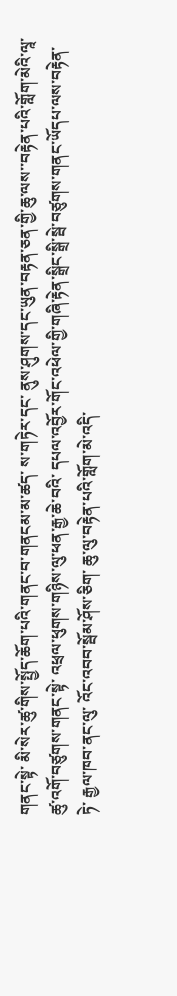གནང་སྟེ་ མི་སེར་ཚུ་གིས་སྤྱོད་ཆོག་པའི་གནང་བ་གནངམ་མ་ཚད་ ས་གཏེར་དང་ ནུས་ཤུགས་དང་ཡུན་བརྟན་ཅན་གྱི་ཆུ་ལས་་བརྟེན་པའི་གློག་མེའི་ལཱ་ཚུ་འགོ་བཙུགས་གནང་སྟེ་ འཕྲལ་ཕུགས་གཉིས་ལུ་ཕན་རྒྱ་ཆེ་བའི་ དཔལ་འབྱོར་གོང་འཕེལ་གྱི་གཞི་རྟེན་སྒྲིང་སྒྲི་སྦེ་བཙུགས་གནང་ཡོདཔ་ལས་བརྟེན་ཏེ་ རྒྱལ་ཁབ་ནང་ལུ་ འོང་འབབ་སྦོམ་ཤོས་ཅིག་ ཆུ་ལུ་བརྟེན་པའི་གློག་མེ་འདི་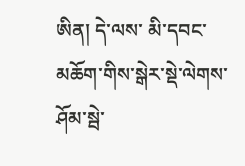ཨིན། དེ་ལས་ མི་དབང་མཆོག་གིས་སྒེར་སྡེ་ལེགས་ཤོམ་སྦེ་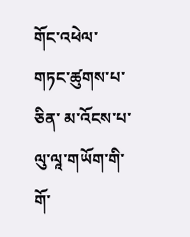གོང་འཕེལ་གཏང་ཚུགས་པ་ཅིན་ མ་འོངས་པ་ལུ་ལཱ་གཡོག་གི་གོ་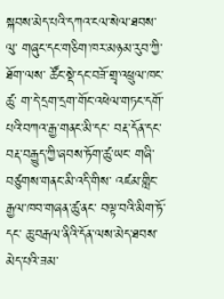སྐབས་མེད་པའི་དཀའ་ངལ་སེལ་ཐབས་ལུ་ གཞུང་དང་གཅིག་ཁར་མཉམ་རུབ་ཀྱི་ཐོག་ལས་ ཚོང་སྡེ་དང་བཟོ་གྲྭ་འཕྲུལ་ཁང་ཚུ་ ག་དེ་དྲག་དྲག་གོང་འཕེལ་གཏང་དགོ་པའི་བཀའ་རྒྱ་གནང་མི་དང་ བརྡ་དོན་དང་བརྡ་བརྒྱུད་ཀྱི་ཞབས་ཏོག་ཚུ་ཡང་ གཞི་བཙུགས་གནང་མི་འདི་གིས་ འཛམ་གླིང་རྒྱལ་ཁབ་གཞན་ཚུ་ནང་ བལྟ་བའི་མིག་ཏོ་དང་ ཆུ་བརྒལ་ནིའི་དོན་ལས་མེད་ཐབས་མེད་པའི་ཟམ་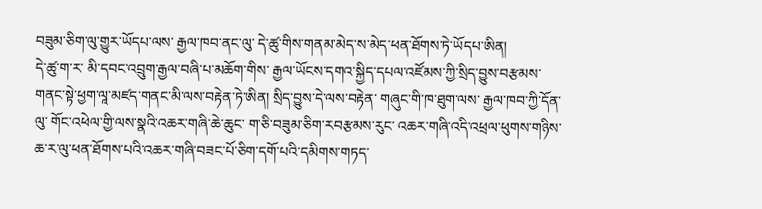བཟུམ་ཅིག་ལུ་གྱུར་ཡོདཔ་ལས་ རྒྱལ་ཁབ་ནང་ལུ་ དེ་ཚུ་གིས་གནམ་མེད་ས་མེད་ཕན་ཐོགས་ཏེ་ཡོདཔ་ཨིན།
དེ་ཚུ་ག་ར་ མི་དབང་འབྲུག་རྒྱལ་བཞི་པ་མཆོག་གིས་ རྒྱལ་ཡོངས་དགའ་སྐྱིད་དཔལ་འཛོམས་ཀྱི་སྲིད་བྱུས་བརྩམས་གནང་སྟེ་ཕྱག་ལཱ་མཛད་གནང་མི་ལས་བརྟེན་ཏེ་ཨིན། སྲིད་བྱུས་དེ་ལས་བརྟེན་ གཞུང་གི་ཁ་ཐུག་ལས་ རྒྱལ་ཁབ་ཀྱི་དོན་ལུ་ གོང་འཕེལ་གྱི་ལས་སྣའི་འཆར་གཞི་ཆེ་ཆུང་ ག་ཅི་བཟུམ་ཅིག་རབརྩམས་རུང་ འཆར་གཞི་འདི་འཕྲལ་ཕུགས་གཉིས་ཆ་ར་ལུ་ཕན་ཐོགས་པའི་འཆར་གཞི་བཟང་པོ་ཅིག་དགོ་པའི་དམིགས་གཏད་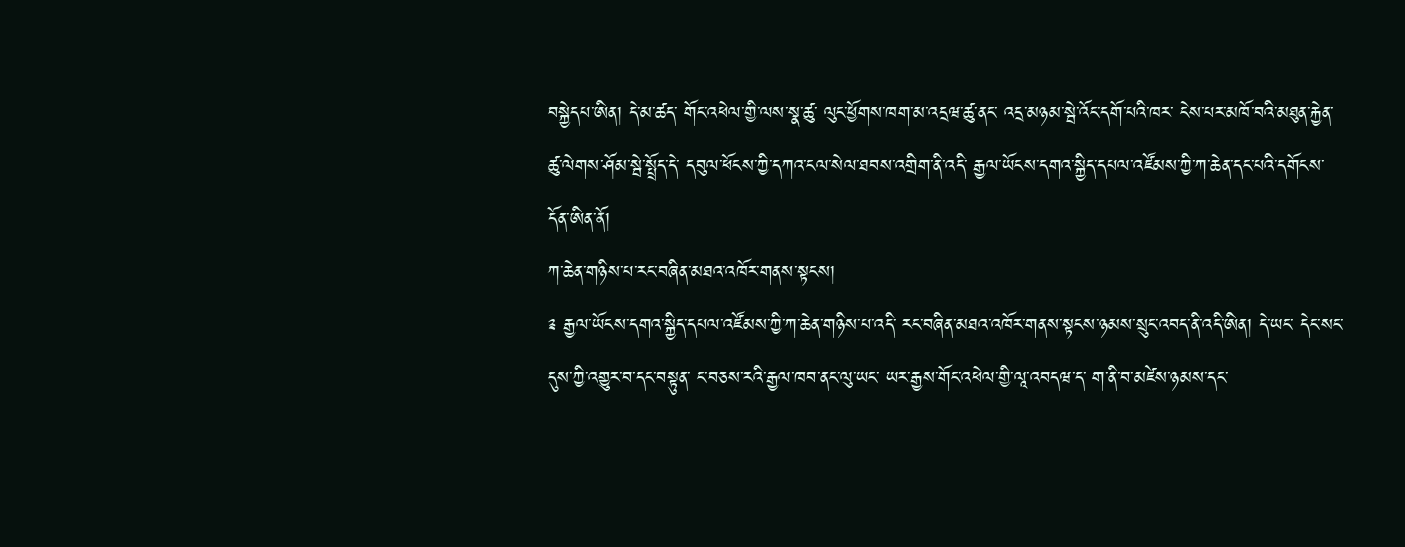བསྐྱེདཔ་ཨིན། དེ་མ་ཚད་ གོང་འཕེལ་གྱི་ལས་སྣ་ཚུ་ ལུང་ཕྱོགས་ཁག་མ་འདྲཝ་ཚུ་ནང་ འདྲ་མཉམ་སྦེ་འོང་དགོ་པའི་ཁར་ ངེས་པར་མཁོ་བའི་མཐུན་རྐྱེན་ཚུ་ལེགས་ཤོམ་སྦེ་སྤྲོད་དེ་ དབུལ་ཕོངས་ཀྱི་དཀའ་ངལ་སེལ་ཐབས་འགྲིག་ནི་འདི་ རྒྱལ་ཡོངས་དགའ་སྐྱིད་དཔལ་འཛོམས་ཀྱི་ཀ་ཆེན་དང་པའི་དགོངས་དོན་ཨིན་ནོ།
ཀ་ཆེན་གཉིས་པ་རང་བཞིན་མཐའ་འཁོར་གནས་སྟངས།
༉ རྒྱལ་ཡོངས་དགའ་སྐྱིད་དཔལ་འཛོམས་ཀྱི་ཀ་ཆེན་གཉིས་པ་འདི་ རང་བཞིན་མཐའ་འཁོར་གནས་སྟངས་ཉམས་སྲུང་འབད་ནི་འདི་ཨིན། དེ་ཡང་ དེང་སང་དུས་ཀྱི་འགྱུར་བ་དང་བསྟུན་ ང་བཅས་རའི་རྒྱལ་ཁབ་ནང་ལུ་ཡང་ ཡར་རྒྱས་གོང་འཕེལ་གྱི་ལཱ་འབདཝ་ད་ ག་ནི་བ་མཛེས་ཉམས་དང་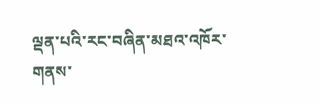ལྡན་པའི་རང་བཞིན་མཐའ་འཁོར་གནས་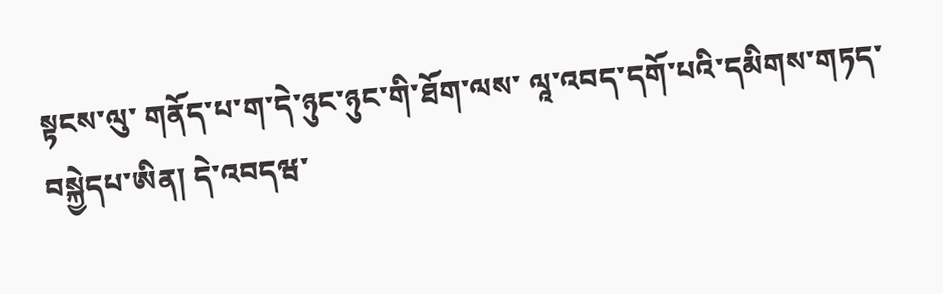སྟངས་ལུ་ གནོད་པ་ག་དེ་ཉུང་ཉུང་གི་ཐོག་ལས་ ལཱ་འབད་དགོ་པའི་དམིགས་གཏད་བསྐྱེདཔ་ཨིན། དེ་འབདཝ་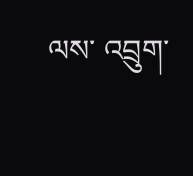ལས་ འབྲུག་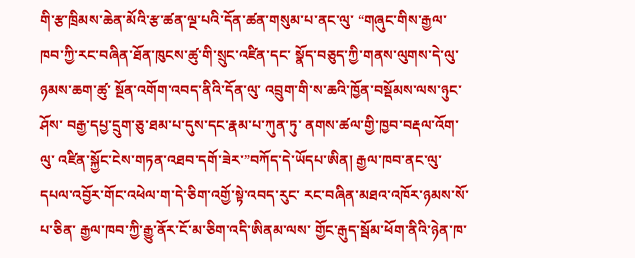གི་རྩ་ཁྲིམས་ཆེན་མོའི་རྩ་ཚན་ལྔ་པའི་དོན་ཚན་གསུམ་པ་ནང་ལུ་ “གཞུང་གིས་རྒྱལ་ཁབ་ཀྱི་རང་བཞིན་ཐོན་ཁུངས་ཚུ་གི་སྲུང་འཛིན་དང་ སྣོད་བཅུད་ཀྱི་གནས་ལུགས་དེ་ལུ་ཉམས་ཆག་ཚུ་ སྔོན་འགོག་འབད་ནིའི་དོན་ལུ་ འབྲུག་གི་ས་ཆའི་ཁྱོན་བསྡོམས་ལས་ཉུང་ཤོས་ བརྒྱ་དཔྱ་དྲུག་ཅུ་ཐམ་པ་དུས་དང་རྣམ་པ་ཀུན་ཏུ་ ནགས་ཚལ་གྱི་ཁྱབ་བརྡལ་འོག་ལུ་ འཛིན་སྐྱོང་ངེས་གཏན་འཐབ་དགོ་ཟེར་”བཀོད་དེ་ཡོདཔ་ཨིན། རྒྱལ་ཁབ་ནང་ལུ་ དཔལ་འབྱོར་གོང་འཕེལ་ག་དེ་ཅིག་འགྱོ་སྟེ་འབད་རུང་ རང་བཞིན་མཐའ་འཁོར་ཉམས་སོ་པ་ཅིན་ རྒྱལ་ཁབ་ཀྱི་རྒྱུ་ནོར་ངོ་མ་ཅིག་འདི་ཨིནམ་ལས་ གྱོང་རྒུད་སྦོམ་ཕོག་ནིའི་ཉེན་ཁ་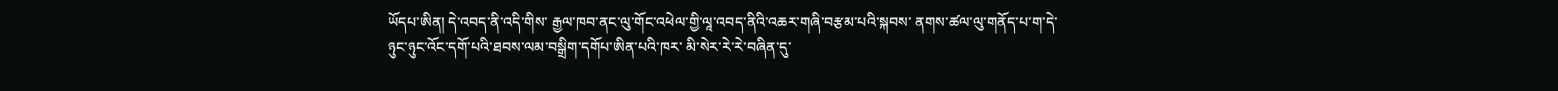ཡོདཔ་ཨིན། དེ་འབད་ནི་འདི་གིས་ རྒྱལ་ཁབ་ནང་ལུ་གོང་འཕེལ་གྱི་ལཱ་འབད་ནིའི་འཆར་གཞི་བརྩམ་པའི་སྐབས་ ནགས་ཚལ་ལུ་གནོད་པ་ག་དེ་ཉུང་ཉུང་འོང་དགོ་པའི་ཐབས་ལམ་བསྒྲིག་དགོཔ་ཨིན་པའི་ཁར་ མི་སེར་རེ་རེ་བཞིན་དུ་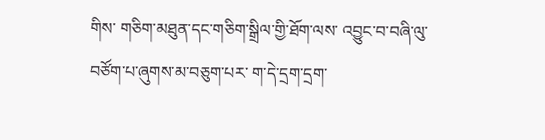གིས་ གཅིག་མཐུན་དང་གཅིག་སྒྲིལ་གྱི་ཐོག་ལས་ འབྱུང་བ་བཞི་ལུ་བཙོག་པ་ཞུགས་མ་བཅུག་པར་ ག་དེ་དྲག་དྲག་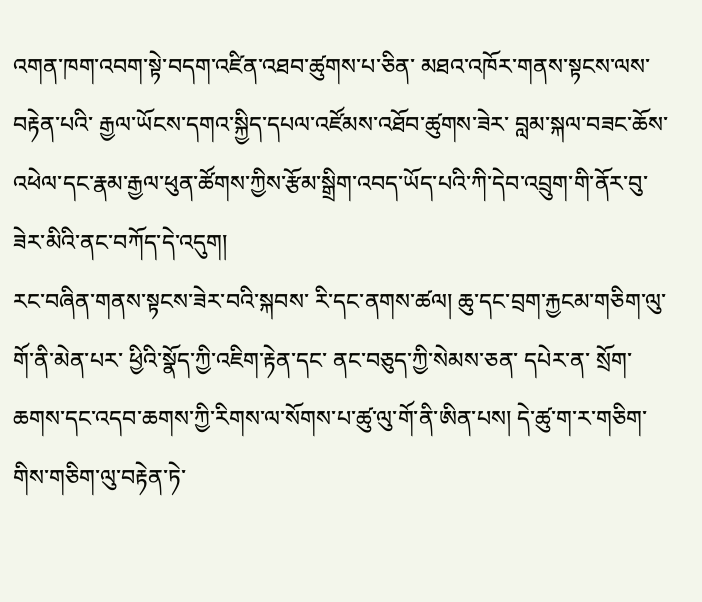འགན་ཁག་འབག་སྟེ་བདག་འཛིན་འཐབ་ཚུགས་པ་ཅིན་ མཐའ་འཁོར་གནས་སྟངས་ལས་བརྟེན་པའི་ རྒྱལ་ཡོངས་དགའ་སྐྱིད་དཔལ་འཛོམས་འཐོབ་ཚུགས་ཟེར་ བླམ་སྐལ་བཟང་ཆོས་འཕེལ་དང་རྣམ་རྒྱལ་ཕུན་ཚོགས་ཀྱིས་རྩོམ་སྒྲིག་འབད་ཡོད་པའི་ཀི་དེབ་འབྲུག་གི་ནོར་བུ་ཟེར་མིའི་ནང་བཀོད་དེ་འདུག།
རང་བཞིན་གནས་སྟངས་ཟེར་བའི་སྐབས་ རི་དང་ནགས་ཚལ། ཆུ་དང་བྲག་རྐྱངམ་གཅིག་ལུ་གོ་ནི་མེན་པར་ ཕྱིའི་སྣོད་ཀྱི་འཇིག་རྟེན་དང་ ནང་བཅུད་ཀྱི་སེམས་ཅན་ དཔེར་ན་ སྲོག་ཆགས་དང་འདབ་ཆགས་ཀྱི་རིགས་ལ་སོགས་པ་ཚུ་ལུ་གོ་ནི་ཨིན་པས། དེ་ཚུ་ག་ར་གཅིག་གིས་གཅིག་ལུ་བརྟེན་ཏེ་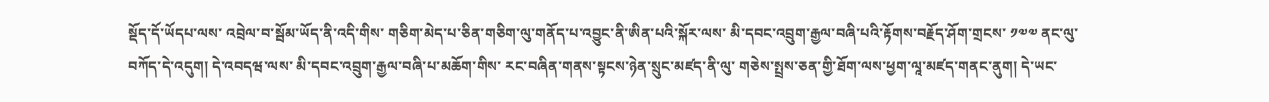སྡོད་དོ་ཡོདཔ་ལས་ འབྲེལ་བ་སྦོམ་ཡོད་ནི་འདི་གིས་ གཅིག་མེད་པ་ཅིན་གཅིག་ལུ་གནོད་པ་འབྱུང་ནི་ཨིན་པའི་སྐོར་ལས་ མི་དབང་འབྲུག་རྒྱལ་བཞི་པའི་རྟོགས་བརྗོད་ཤོག་གྲངས་ ༡༧༧ ནང་ལུ་བཀོད་དེ་འདུག། དེ་འབདཝ་ལས་ མི་དབང་འབྲུག་རྒྱལ་བཞི་པ་མཆོག་གིས་ རང་བཞིན་གནས་སྟངས་ཉེན་སྲུང་མཛད་ནི་ལུ་ གཅེས་སྤྲས་ཅན་གྱི་ཐོག་ལས་ཕྱག་ལཱ་མཛད་གནང་ནུག། དེ་ཡང་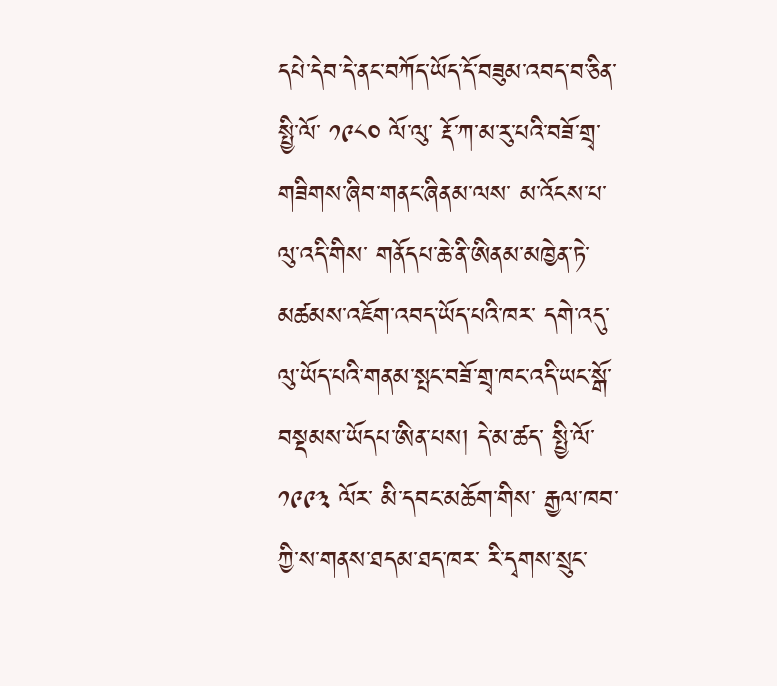དཔེ་དེབ་དེ་ནང་བཀོད་ཡོད་དོ་བཟུམ་འབད་བ་ཅིན་ སྤྱི་ལོ་ ༡༩༨༠ ལོ་ལུ་ རྡོ་ཀ་མ་རུ་པའི་བཟོ་གྲྭ་གཟིགས་ཞིབ་གནང་ཞིནམ་ལས་ མ་འོངས་པ་ལུ་འདི་གིས་ གནོདཔ་ཆེ་ནི་ཨིནམ་མཁྱེན་ཏེ་ མཚམས་འཇོག་འབད་ཡོད་པའི་ཁར་ དགེ་འདུ་ལུ་ཡོད་པའི་གནམ་སྤང་བཟོ་གྲྭ་ཁང་འདི་ཡང་སྒོ་བསྡམས་ཡོདཔ་ཨིན་པས། དེ་མ་ཚད་ སྤྱི་ལོ་ ༡༩༩༣ ལོར་ མི་དབང་མཆོག་གིས་ རྒྱལ་ཁབ་ཀྱི་ས་གནས་ཐདམ་ཐད་ཁར་ རི་དྭགས་སྲུང་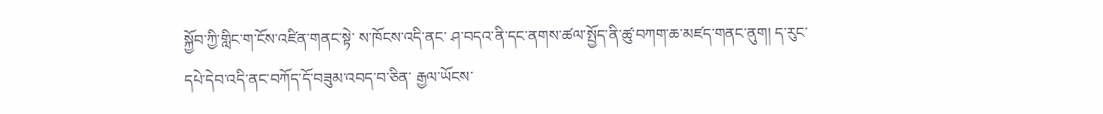སྐྱོབ་ཀྱི་གླིང་ག་ངོས་འཛིན་གནང་སྟེ་ ས་ཁོངས་འདི་ནང་ ཤ་བདའ་ནི་དང་ནགས་ཚལ་སྤྱོད་ནི་ཚུ་བཀག་ཆ་མཛད་གནང་ནུག། ད་རུང་ དཔེ་དེབ་འདི་ནང་བཀོད་དོ་བཟུམ་འབད་བ་ཅིན་ རྒྱལ་ཡོངས་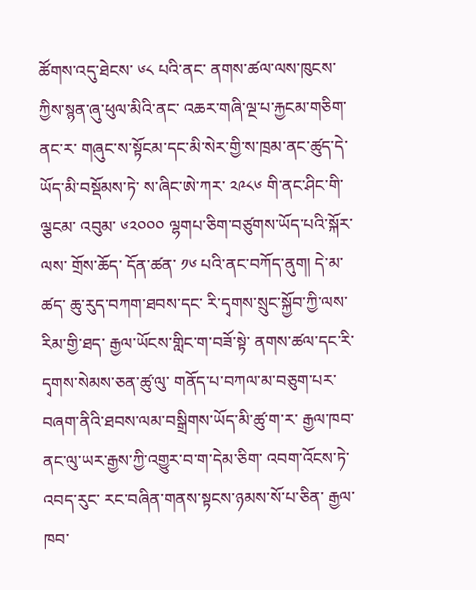ཚོགས་འདུ་ཐེངས་ ༦༨ པའི་ནང་ ནགས་ཚལ་ལས་ཁུངས་ཀྱིས་སྙན་ཞུ་ཕུལ་མིའི་ནང་ འཆར་གཞི་ལྔ་པ་རྐྱངམ་གཅིག་ནང་ར་ གཞུང་ས་སྟོངམ་དང་མི་སེར་གྱི་ས་ཁྲམ་ནང་ཚུད་དེ་ཡོད་མི་བསྡོམས་ཏེ་ ས་ཞིང་ཨེ་ཀར་ ༢༩༨༦ གི་ནང་ཤིང་གི་ལྕངམ་ འབུམ་ ༦༢༠༠༠ ལྷགཔ་ཅིག་བཙུགས་ཡོད་པའི་སྐོར་ལས་ གྲོས་ཆོད་ དོན་ཚན་ ༡༦ པའི་ནང་བཀོད་ནུག། དེ་མ་ཚད་ ཆུ་རུད་བཀག་ཐབས་དང་ རི་དྭགས་སྲུང་སྐྱོབ་ཀྱི་ལས་རིམ་གྱི་ཐད་ རྒྱལ་ཡོངས་གླིང་ག་བཟོ་སྟེ་ ནགས་ཚལ་དང་རི་དྭགས་སེམས་ཅན་ཚུ་ལུ་ གནོད་པ་བཀལ་མ་བཅུག་པར་བཞག་ནིའི་ཐབས་ལམ་བསྒྲིགས་ཡོད་མི་ཚུ་ག་ར་ རྒྱལ་ཁབ་ནང་ལུ་ཡར་རྒྱས་ཀྱི་འགྱུར་བ་ག་དེམ་ཅིག་ འབག་འོངས་ཏེ་འབད་རུང་ རང་བཞིན་གནས་སྟངས་ཉམས་སོ་པ་ཅིན་ རྒྱལ་ཁབ་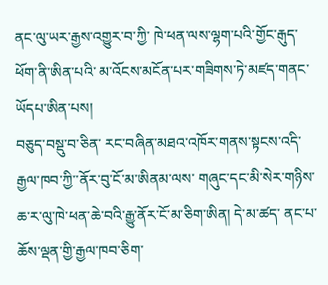ནང་ལུ་ཡར་རྒྱས་འགྱུར་བ་ཀྱི་ ཁེ་ཕན་ལས་ལྷག་པའི་གྱོང་རྒུད་ཕོག་ནི་ཨིན་པའི་ མ་འོངས་མངོན་པར་གཟིགས་ཏེ་མཛད་གནང་ཡོདཔ་ཨིན་པས།
བཅུད་བསྡུ་བ་ཅིན་ རང་བཞིན་མཐའ་འཁོར་གནས་སྟངས་འདི་ རྒྱལ་ཁབ་ཀྱི་་ནོར་བུ་ངོ་མ་ཨིནམ་ལས་ གཞུང་དང་མི་སེར་གཉིས་ཆ་ར་ལུ་ཁེ་ཕན་ཆེ་བའི་རྒྱུ་ནོར་ངོ་མ་ཅིག་ཨིན། དེ་མ་ཚད་ ནང་པ་ཆོས་ལྡན་གྱི་རྒྱལ་ཁབ་ཅིག་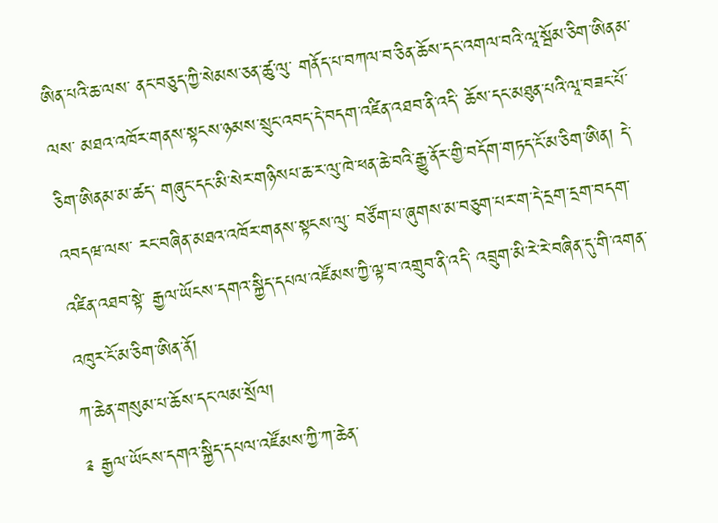ཨིན་པའི་ཆ་ལས་ ནང་བཅུད་ཀྱི་སེམས་ཅན་ཚུ་ལུ་ གནོད་པ་བཀལ་བ་ཅིན་ཆོས་དང་འགལ་བའི་ལཱ་སྦོམ་ཅིག་ཨིནམ་ལས་ མཐའ་འཁོར་གནས་སྟངས་ཉམས་སྲུང་འབད་དེ་བདག་འཛིན་འཐབ་ནི་འདི་ ཆོས་དང་མཐུན་པའི་ལཱ་བཟང་པོ་ཅིག་ཨིནམ་མ་ཚད་ གཞུང་དང་མི་སེར་གཉིསཔ་ཆ་ར་ལུ་ཁེ་ཕན་ཆེ་བའི་རྒྱུ་ནོར་གྱི་བདོག་གཏད་ངོ་མ་ཅིག་ཨིན། དེ་འབདཝ་ལས་ རང་བཞིན་མཐའ་འཁོར་གནས་སྟངས་ལུ་ བཙོག་པ་ཞུགས་མ་བཅུག་པར་ག་དེ་དྲག་དྲག་བདག་འཛིན་འཐབ་སྟེ་ རྒྱལ་ཡོངས་དགའ་སྐྱིད་དཔལ་འཛོམས་ཀྱི་ལྟ་བ་འགྲུབ་ནི་འདི་ འབྲུག་མི་རེ་རེ་བཞིན་དུ་གི་འགན་འཁུར་ངོ་མ་ཅིག་ཨིན་ནོ།
ཀ་ཆེན་གསུམ་པ་ཆོས་དང་ལམ་སྲོལ།
༉ རྒྱལ་ཡོངས་དགའ་སྐྱིད་དཔལ་འཛོམས་ཀྱི་ཀ་ཆེན་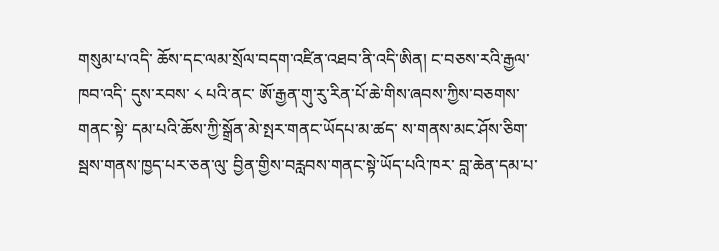གསུམ་པ་འདི་ ཆོས་དང་ལམ་སྲོལ་བདག་འཛིན་འཐབ་ནི་འདི་ཨིན། ང་བཅས་རའི་རྒྱལ་ཁབ་འདི་ དུས་རབས་ ༨ པའི་ནང་ ཨོ་རྒྱན་གུ་རུ་རིན་པོ་ཆེ་གིས་ཞབས་ཀྱིས་བཅགས་གནང་སྟེ་ དམ་པའི་ཆོས་ཀྱི་སྒྲོན་མེ་སྤར་གནང་ཡོདཔ་མ་ཚད་ ས་གནས་མང་ཤོས་ཅིག་སྦས་གནས་ཁྱད་པར་ཅན་ལུ་ བྱིན་གྱིས་བརླབས་གནང་སྟེ་ཡོད་པའི་ཁར་ བླ་ཆེན་དམ་པ་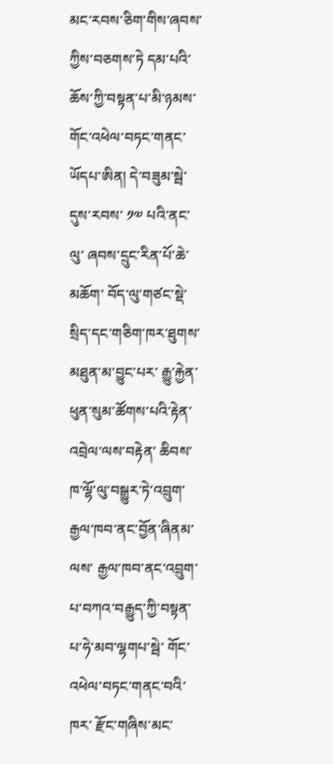མང་རབས་ཅིག་གིས་ཞབས་ཀྱིས་བཅགས་ཏེ དམ་པའི་ཆོས་ཀྱི་བསྟན་པ་མི་ཉམས་གོང་འཕེལ་བཏང་གནང་ཡོདཔ་ཨིན། དེ་བཟུམ་སྦེ་ དུས་རབས་ ༡༧ པའི་ནང་ལུ་ ཞབས་དྲུང་རིན་པོ་ཆེ་མཆོག་ བོད་ལུ་གཙང་སྡེ་སྲིད་དང་གཅིག་ཁར་ཐུགས་མཐུན་མ་བྱུང་པར་ རྒྱུ་རྐྱེན་ཕུན་སུམ་ཚོགས་པའི་རྟེན་འབྲེལ་ལས་བརྟེན་ ཆིབས་ཁ་ལྷོ་ལུ་བསྒྱུར་ཏེ་འབྲུག་རྒྱལ་ཁབ་ནང་བྱོན་ཞིནམ་ལས་ རྒྱལ་ཁབ་ནང་འབྲུག་པ་བཀའ་བརྒྱུད་ཀྱི་བསྟན་པ་ཧེ་མབ་ལྷགཔ་སྦེ་ གོང་འཕེལ་བཏང་གནང་བའི་ཁར་ རྫོང་གཞིས་མང་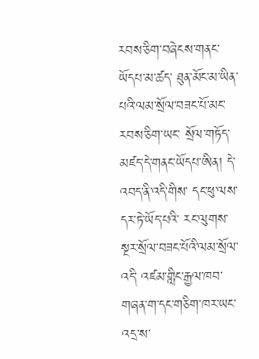རབས་ཅིག་བཞེངས་གནང་ཡོདཔ་མ་ཚད་ ཐུན་མོང་མ་ཡིན་པའི་ལམ་སྲོལ་བཟང་པོ་མང་རབས་ཅིག་ཡང་ སྲོལ་གཏོད་མཛད་དེ་གནང་ཡོདཔ་ཨིན། དེ་འབད་ནི་འདི་གིས་ དང་ཕུ་ལས་དར་ཏེ་ཡོད་པའི་ རང་ལུགས་སྔར་སྲོལ་བཟང་པོའི་ལམ་སྲོལ་འདི་ འཛམ་གླིང་རྒྱལ་ཁབ་གཞན་ག་དང་གཅིག་ཁར་ཡང་འདྲ་ས་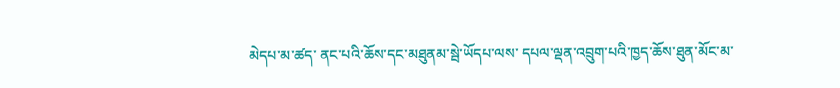མེདཔ་མ་ཚད་ ནང་པའི་ཆོས་དང་མཐུནམ་སྦེ་ཡོདཔ་ལས་ དཔལ་ལྡན་འབྲུག་པའི་ཁྱད་ཆོས་ཐུན་མོང་མ་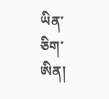ཡིན་ཅིག་ཨིན།